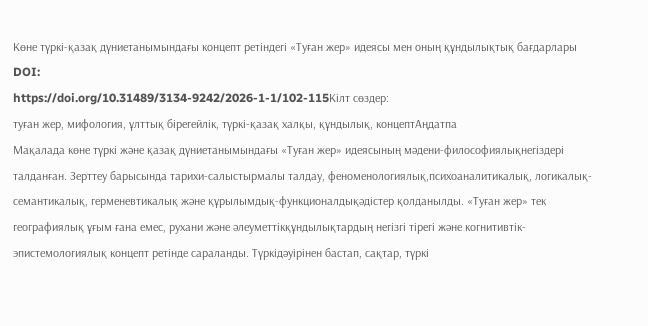Көне түркі-қазақ дүниетанымындағы концепт ретіндегі «Туған жер» идеясы мен оның құндылықтық бағдарлары
DOI:
https://doi.org/10.31489/3134-9242/2026-1-1/102-115Кілт сөздер:
туған жер, мифология, ұлттық бірегейлік, түркі-қазақ халқы, құндылық, концептАңдатпа
Мақалада көне түркі және қазақ дүниетанымындағы «Туған жер» идеясының мәдени-философиялықнегіздері талданған. Зерттеу барысында тарихи-салыстырмалы талдау, феноменологиялық,психоаналитикалық, логикалық-семантикалық, герменевтикалық және құрылымдық-функционалдықәдістер қолданылды. «Туған жер» тек географиялық ұғым ғана емес, рухани және әлеуметтікқұндылықтардың негізгі тірегі және когнитивтік-эпистемологиялық концепт ретінде сараланды. Түркідәуірінен бастап, сақтар, түркі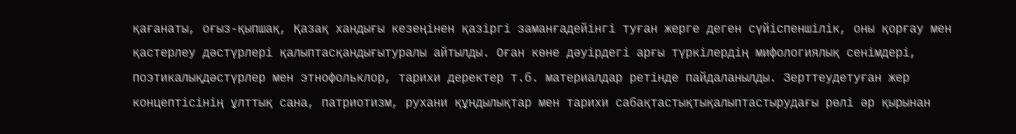қағанаты, оғыз-қыпшақ, Қазақ хандығы кезеңінен қазіргі заманғадейінгі туған жерге деген сүйіспеншілік, оны қорғау мен қастерлеу дәстүрлері қалыптасқандығытуралы айтылды. Оған көне дәуірдегі арғы түркілердің мифологиялық сенімдері, поэтикалықдәстүрлер мен этнофольклор, тарихи деректер т.б. материалдар ретінде пайдаланылды. Зерттеудетуған жер концептісінің ұлттық сана, патриотизм, рухани құндылықтар мен тарихи сабақтастықтықалыптастырудағы рөлі әр қырынан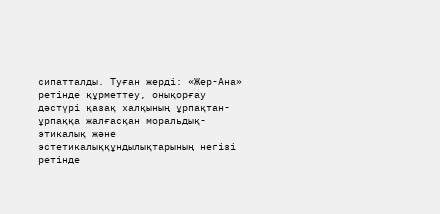сипатталды. Туған жерді: «Жер-Ана» ретінде құрметтеу, онықорғау дәстүрі қазақ халқының ұрпақтан-ұрпаққа жалғасқан моральдық-этикалық және эстетикалыққұндылықтарының негізі ретінде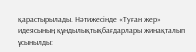қарастырылады. Нәтижесінде «Туған жер» идеясының құндылықтықбағдарлары жинақталып ұсынылды: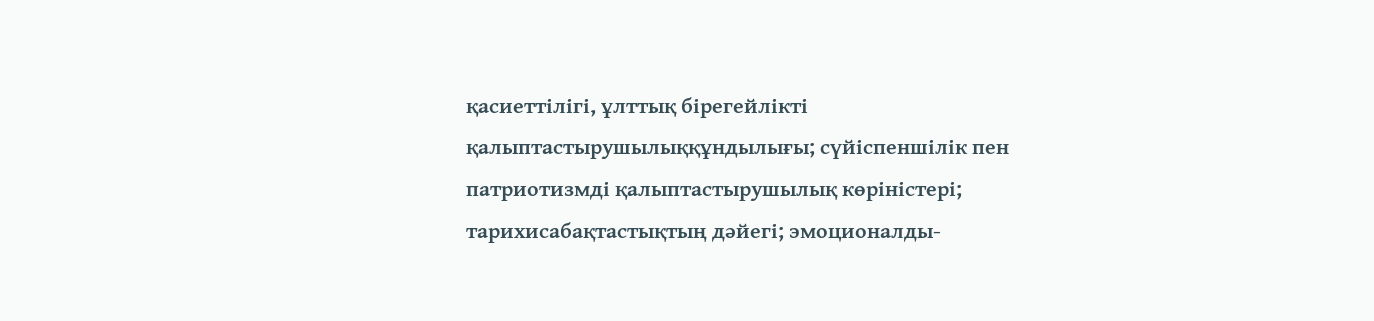қасиеттілігі, ұлттық бірегейлікті қалыптастырушылыққұндылығы; сүйіспеншілік пен патриотизмді қалыптастырушылық көріністері; тарихисабақтастықтың дәйегі; эмоционалды-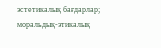эстетикалық бағдарлар; моральдық-этикалық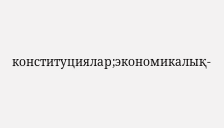конституциялар;экономикалық-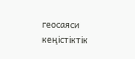геосаяси кеңістіктік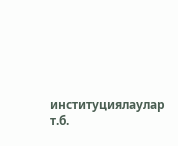институциялаулар т.б.